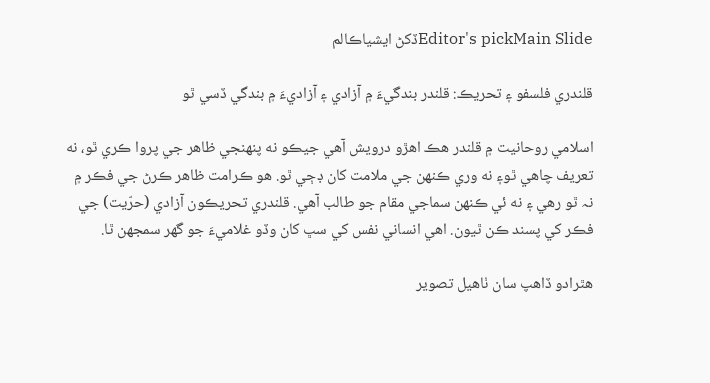Editor's pickMain Slideڏکڻ ايشياڪالم

قلندري فلسفو ۽ تحريڪ: قلندر بندگيءَ ۾ آزادي ۽ آزاديءَ ۾ بندگي ڏسي ٿو

اسلامي روحانيت ۾ قلندر هڪ اهڙو درويش آهي جيڪو نه پنھنجي ظاهر جي پروا ڪري ٿو، نه تعريف چاهي ٿو۽ نه وري ڪنھن جي ملامت کان ڊڄي ٿو. ھو ڪرامت ظاهر ڪرڻ جي فڪر ۾ نہ ٿو رھي ۽ نه ئي ڪنھن سماجي مقام جو طالب آھي. قلندري تحريڪون آزادي (حرّيت) جي فڪر کي پسند ڪن ٿيون. اھي انساني نفس کي سڀ کان وڏو غلاميءَ جو گھر سمجھن ٿا.

ھٿرادو ڏاھپ سان ٺاھيل تصوير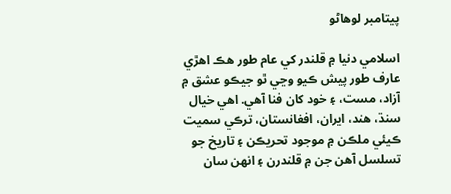پيتامبر لوھاڻو

اسلامي دنيا ۾ قلندر کي عام طور ھڪ اھڙي عارف طور پيش ڪيو وڃي ٿو جيڪو عشق ۾ آزاد، مست، ۽ خود کان فنا آهي. اھي خيال سنڌ، ھند، ايران، افغانستان، ترڪي سميت ڪيئي ملڪن ۾ موجود تحريڪن ۽ تاريخ جو تسلسل آھن جن ۾ قلندرن ۽ انھن سان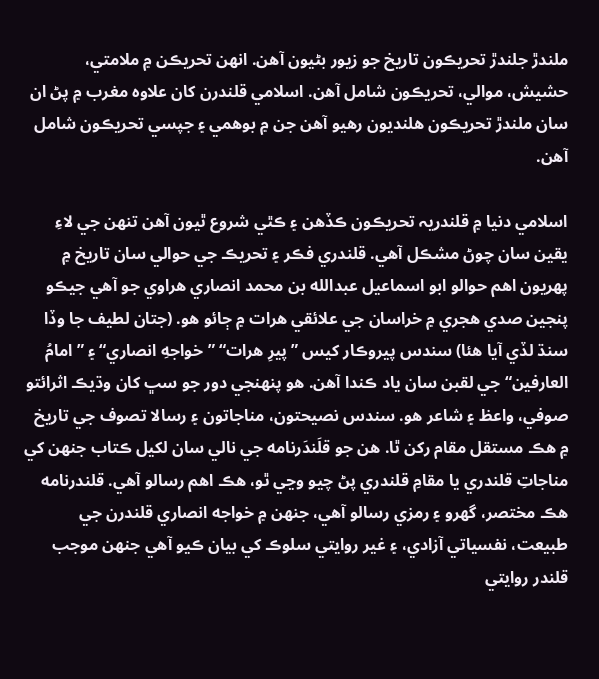ملندڙ جلندڙ تحريڪون تاريخ جو زيور بڻيون آھن. انھن تحريڪن ۾ ملامتي، حشيش، موالي، تحريڪون شامل آھن. اسلامي قلندرن کان علاوہ مغرب ۾ پڻ ان سان ملندڙ تحريڪون ھلنديون رھيو آھن جن ۾ بوھمي ۽ جپسي تحريڪون شامل آھن.

اسلامي دنيا ۾ قلندريہ تحريڪون ڪڏھن ۽ ڪٿي شروع ٿيون آھن تنھن جي لاءِ يقين سان چوڻ مشڪل آھي. قلندري فڪر ۽ تحريڪ جي حوالي سان تاريخ ۾ پھريون اھم حوالو ابو اسماعيل عبدالله بن محمد انصاري هراوي جو آھي جيڪو پنجين صدي ھجري ۾ خراسان جي علائقي ھرات ۾ ڄائو ھو. (جتان لطيف جا وڏا سنڌ لڏي آيا ھئا) سندس پيروڪار کيس ”پيرِ هرات“ ”خواجهِ انصاري“ ۽ ”امامُ العارفين“ جي لقبن سان ياد ڪندا آھن. ھو پنھنجي دور جو سڀ کان وڌيڪ اثرائتو صوفي، واعظ ۽ شاعر هو. سندس نصيحتون، مناجاتون ۽ رسالا تصوف جي تاريخ ۾ هڪ مستقل مقام رکن ٿا. ھن جو قلَندَرنامه جي نالي سان لکيل ڪتاب جنھن کي مناجاتِ قلندري يا مقامِ قلندري پڻ چيو وڃي ٿو، ھڪ اھم رسالو آھي. قلندرنامه هڪ مختصر، گهرو ۽ رمزي رسالو آهي، جنھن ۾ خواجه انصاري قلندرن جي طبيعت، نفسياتي آزادي، ۽ غير روايتي سلوڪ کي بيان ڪيو آھي جنھن موجب قلندر روايتي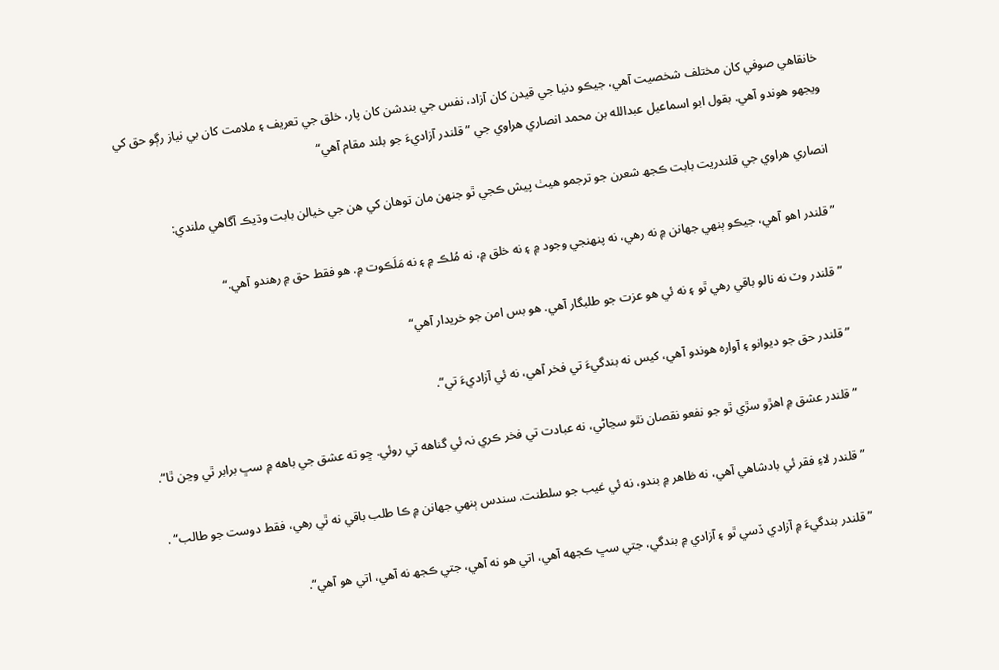خانقاهي صوفي کان مختلف شخصيت آهي، جيڪو دنيا جي قيدن کان آزاد، نفس جي بندشن کان پار، خلق جي تعریف ۽ ملامت کان بي ‌نياز رڳو حق کي ويجهو هوندو آهي. بقول ابو اسماعيل عبدالله بن محمد انصاري هراوي جي ”قلندر آزاديءَ جو بلند مقام آھي“

انصاري هراوي جي قلندريت بابت ڪجھ شعرن جو ترجمو ھيٺ پيش ڪجي ٿو جنھن مان توھان کي ھن جي خيالن بابت وڌيڪ آگاھي ملندي:

”قلندر اهو آهي، جيڪو ٻنھي جهانن ۾ نه رهي، نه پنھنجي وجود ۾ ۽ نه خلق ۾، نه مُلڪ ۾ ۽ نه مَلَڪوت ۾. ھو فقط حق ۾ رھندو آھي.“

”قلندر وٽ نه نالو باقي رهي ٿو ۽ نه ئي ھو عزت جو طلبگار آھي. ھو بس امن جو خريدار آھي“

”قلندر حق جو ديوانو ۽ آوارہ هوندو آهي، کيس نه بندگيءَ تي فخر آهي، نه ئي آزاديءَ تي“.

”قلندر عشق ۾ اهڙو سڙي ٿو جو نفعو نقصان نٿو سڃاڻي، نه عبادت تي فخر ڪري نہ ئي گناهه تي روئي. ڇو ته عشق جي باهه ۾ سڀ برابر ٿي وڃن ٿا“.

”قلندر لاءِ فقر ئي بادشاهي آهي، نه ظاهر ۾ بندو، نه ئي غيب جو سلطنت. سندس ٻنھي جهانن ۾ ڪا طلب باقي نه ٿي رهي، فقط دوست جو طالب“ .

”قلندر بندگيءَ ۾ آزادي ڏسي ٿو ۽ آزادي ۾ بندگي، جتي سڀ ڪجھه آهي، اتي هو نه آهي، جتي ڪجھ نه آهي، اتي هو آھي“.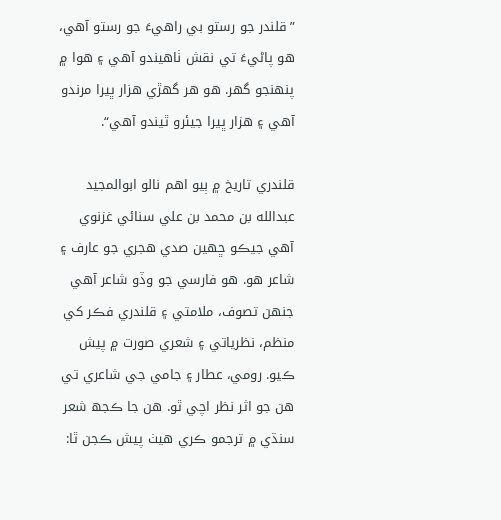”قلندر جو رستو بي ‌راهيءَ جو رستو آهي، ھو پاڻيءَ تي نقش ٺاهيندو آهي ۽ هوا ۾ پنھنجو گهر. ھو هر گهڙي هزار ڀيرا مرندو آهي ۽ هزار ڀيرا جيئرو ٿيندو آهي“.

قلندري تاريخ ۾ ٻيو اھم نالو ابوالمجيد عبدالله بن محمد بن علي سنائي غزنوي آھي جيڪو ڇھين صدي ھجري جو عارف ۽ شاعر ھو. ھو فارسي جو وڏو شاعر آهي جنھن تصوف، ملامتي ۽ قلندري فڪر کي منظم، نظرياتي ۽ شعري صورت ۾ پيش ڪيو. رومي، عطار ۽ جامي جي شاعري تي ھن جو اثر نظر اچي ٿو. ھن جا ڪجھ شعر سنڌي ۾ ترجمو ڪري ھيٺ پيش ڪجن ٿا: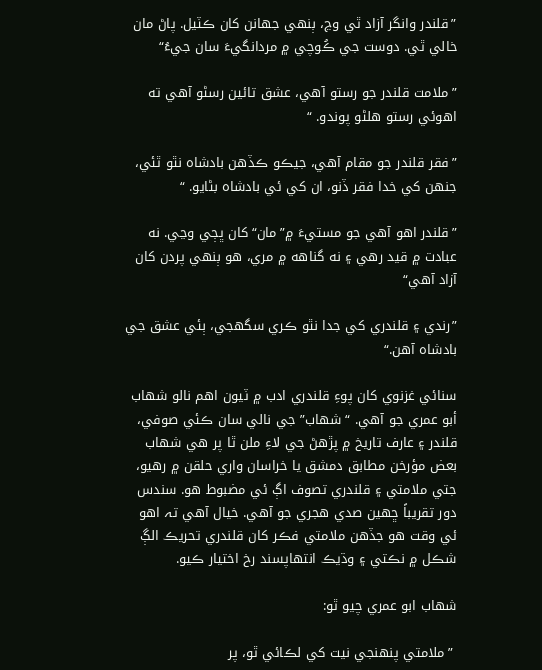”قلندر وانگر آزاد ٿي وڃ، ٻنھي جهانن کان ڪٽيل. پاڻ مان خالي ٿي. دوست جي ڪُوچي ۾ مردانگيءَ سان جيءُ“

”ملامت قلندر جو رستو آهي، عشق تائين رسڻو آهي ته اهوئي رستو هلڻو پوندو. “

”فقر قلندر جو مقام آهي، جيڪو ڪڏهن بادشاه نٿو ٿئي، جنھن کي خدا فقر ڏنو، ان کي ئي بادشاه بڻايو. “

”قلندر اهو آهي جو مستيءَ ۾”مان“کان ڀڄي وڃي. نه عبادت ۾ قيد رهي ۽ نه گناهه ۾ مري، ھو ٻنھي پردن کان آزاد آھي“

”رندي ۽ قلندري کي جدا نٿو ڪري سگهجي، ٻئي عشق جي بادشاه آهن.“

سنائي غزنوي کان پوءِ قلندري ادب ۾ ٽيون اھم نالو شهاب أبو عمري جو آھي. “شهاب” جي نالي سان ڪئي صوفي، قلندر ۽ عارف تاريخ ۾ پڙھڻ جي لاءِ ملن ٿا پر ھي شهاب بعض مؤرخن مطابق دمشق يا خراسان واري حلقن ۾ رهيو، جتي ملامتي ۽ قلندري تصوف اڳ ئي مضبوط هو. سندس دور تقريباً ڇهين صدي هجري جو آهي. خيال آھي تہ اهو ئي وقت ھو جڏهن ملامتي فڪر کان قلندري تحريڪ الڳ شڪل ۾ نڪتي ۽ وڌيڪ انتھاپسند رخ اختيار ڪيو.

شھاب ابو عمري چيو ٿو:

 ”ملامتي پنھنجي نيت کي لڪائي ٿو، پر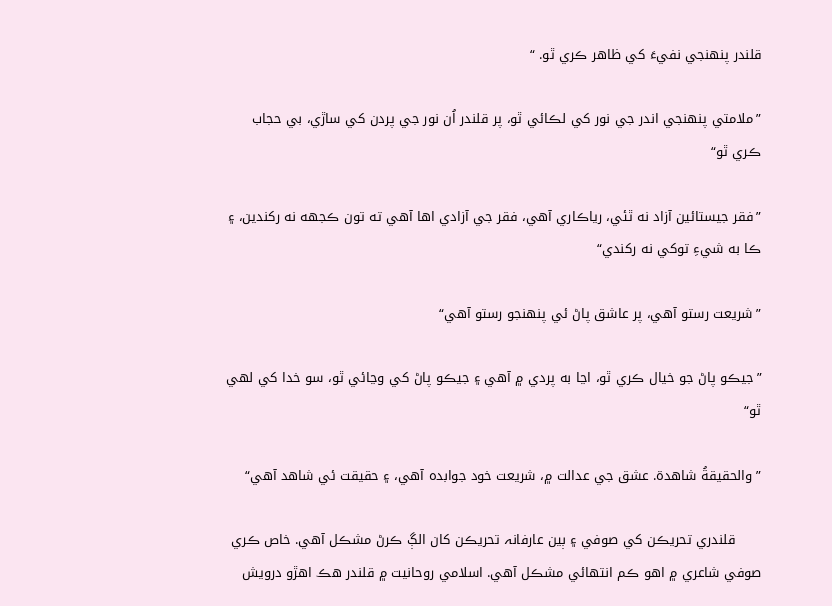قلندر پنھنجي نفيءَ کي ظاهر ڪري ٿو. “

”ملامتي پنھنجي اندر جي نور کي لڪائي ٿو، پر قلندر اُن نور جي پردن کي ساڙي، بي حجاب ڪري ٿو“

”فقر جيستائين آزاد نه ٿئي، رياڪاري آهي، فقر جي آزادي اها آهي ته تون ڪجهه نه رکندين، ۽ ڪا به شيءِ توکي نه رکندي“

”شريعت رستو آهي، پر عاشق پاڻ ئي پنھنجو رستو آهي“

”جيڪو پاڻ جو خيال ڪري ٿو، اڃا به پردي ۾ آهي ۽ جيڪو پاڻ کي وڃائي ٿو، سو خدا کي لهي ٿو“

”والحقيقةُ شاهدة. عشق جي عدالت ۾، شريعت خود جوابده آهي، ۽ حقيقت ئي شاهد آهي“

      قلندري تحريڪن کي صوفي ۽ ٻين عارفانہ تحريڪن کان الڳ ڪرڻ مشڪل آھي. خاص ڪري صوفي شاعري ۾ اھو ڪم انتھائي مشڪل آھي. اسلامي روحانيت ۾ قلندر هڪ اهڙو درويش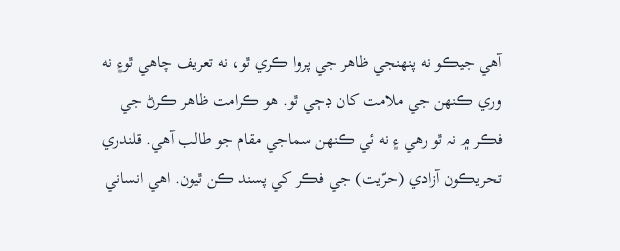آهي جيڪو نه پنھنجي ظاهر جي پروا ڪري ٿو، نه تعريف چاهي ٿو۽ نه وري ڪنھن جي ملامت کان ڊڄي ٿو. ھو ڪرامت ظاهر ڪرڻ جي فڪر ۾ نہ ٿو رھي ۽ نه ئي ڪنھن سماجي مقام جو طالب آھي. قلندري تحريڪون آزادي (حرّيت) جي فڪر کي پسند ڪن ٿيون. اھي انساني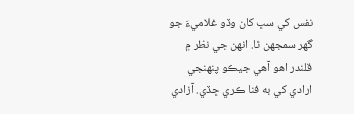نفس کي سڀ کان وڏو غلاميءَ جو گھر سمجھن ٿا. انھن جي نظر ۾ قلندر اهو آهي جيڪو پنھنجي ارادي کي به فنا ڪري ڇڏي. آزادي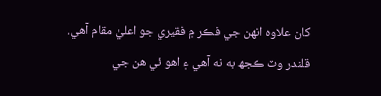کان علاوہ انھن جي فڪر ۾ فقيري جو اعليٰ مقام آھي. قلندر وٽ ڪجھ به نه آهي ۽ اهو ئي ھن جي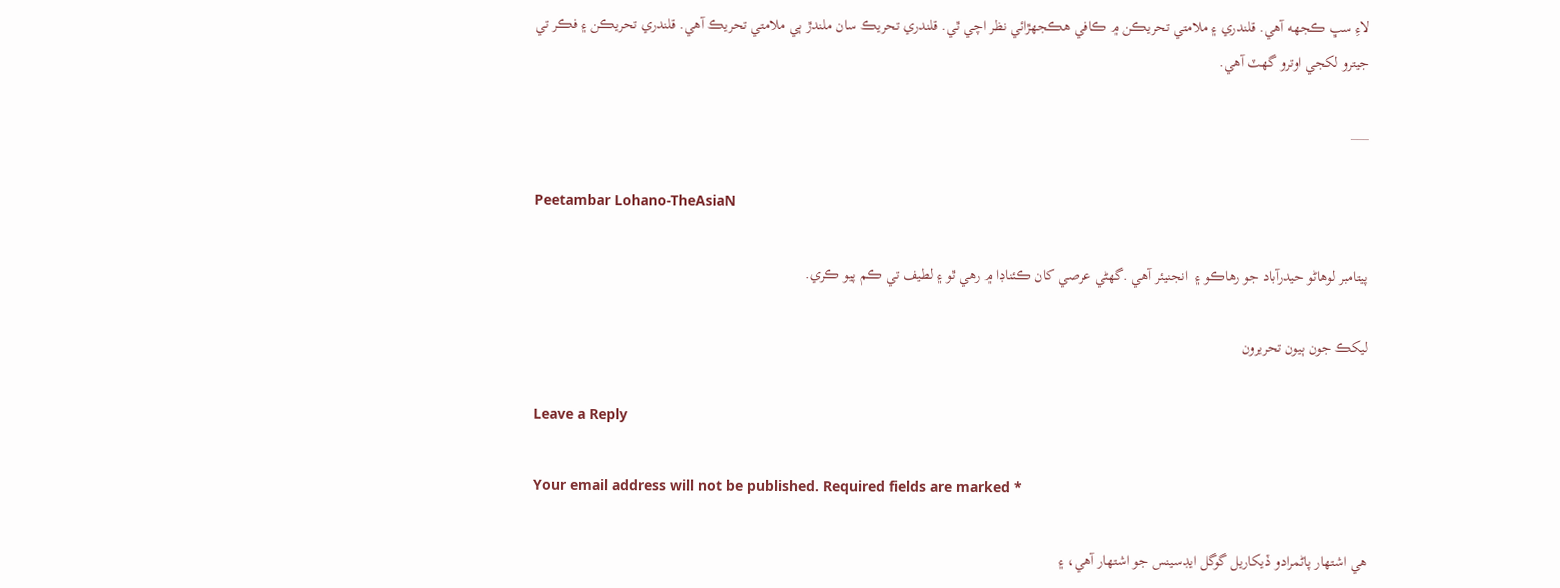لاءِ سڀ ڪجهه آهي. قلندري ۽ ملامتي تحريڪن ۾ ڪافي ھڪجھڙائي نظر اچي ٿي. قلندري تحريڪ سان ملندڙ ٻي ملامتي تحريڪ آھي. قلندري تحريڪن ۽ فڪر تي جيترو لکجي اوترو گھٽ آھي.

___

Peetambar Lohano-TheAsiaN

پيتامبر لوھاڻو حيدرآباد جو رهاڪو ۽  انجنيئر آهي .گهڻي عرصي کان ڪئناڊا ۾ رهي ٿو ۽ لطيف تي ڪم پيو ڪري.

ليکڪ جون ٻيون تحريرون

Leave a Reply

Your email address will not be published. Required fields are marked *

هي اشتهار پاڻمرادو ڏيکاريل گوگل ايڊسينس جو اشتهار آهي، ۽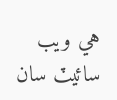هي ويب سائيٽ سان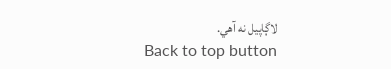لاڳاپيل نه آهي.
Back to top button